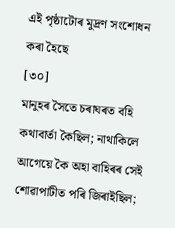এই পৃষ্ঠাটোৰ মুদ্ৰণ সংশোধন কৰা হৈছে
[৩০]
মানুহৰ সৈতে চৰাঘৰত বহি কথাবাৰ্তা কৈছিল; নাথাকিলে আগেয়ে কৈ অহা বাহিৰৰ সেই শোৱাপাটীত পৰি জিৰাইছিল;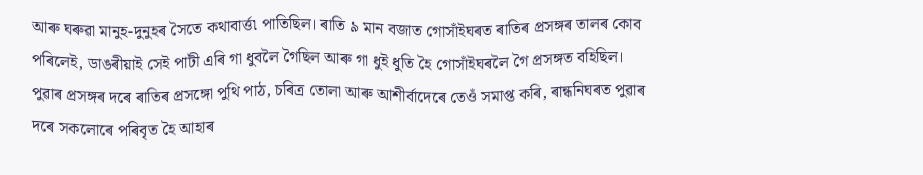আৰু ঘৰুৱা মানুহ-দুনুহৰ সৈতে কথাবাৰ্ত্ত৷ পাতিছিল। ৰাতি ৯ মান বজাত গোসাঁইঘৰত ৰাতিৰ প্ৰসঙ্গৰ তালৰ কোব পৰিলেই, ডাঙৰীয়াই সেই পাটী এৰি গা ধুবলৈ গৈছিল আৰু গা ধুই ধুতি হৈ গোসাঁইঘৰলৈ গৈ প্ৰসঙ্গত বহিছিল। পুৱাৰ প্ৰসঙ্গৰ দৰে ৰাতিৰ প্ৰসঙ্গো পুথি পাঠ, চৰিত্ৰ তোলা আৰু আশীৰ্বাদেৰে তেওঁ সমাপ্ত কৰি, ৰান্ধনিঘৰত পুৱাৰ দৰে সকলোৰে পৰিবৃত হৈ আহাৰ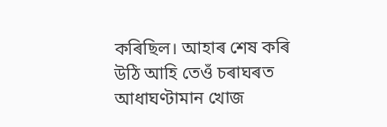কৰিছিল। আহাৰ শেষ কৰি উঠি আহি তেওঁ চৰাঘৰত আধাঘণ্টামান খোজ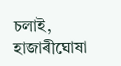চলাই, হাজাৰীঘোষা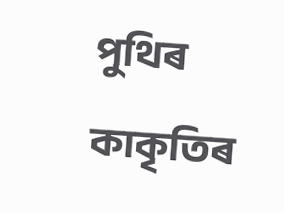পুথিৰ কাকৃতিৰ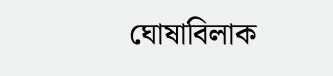ঘোষাবিলাক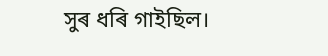সুৰ ধৰি গাইছিল।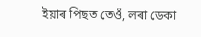ইয়াৰ পিছত তেওঁ, লৰা ডেকা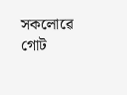সকলোৱে গোট